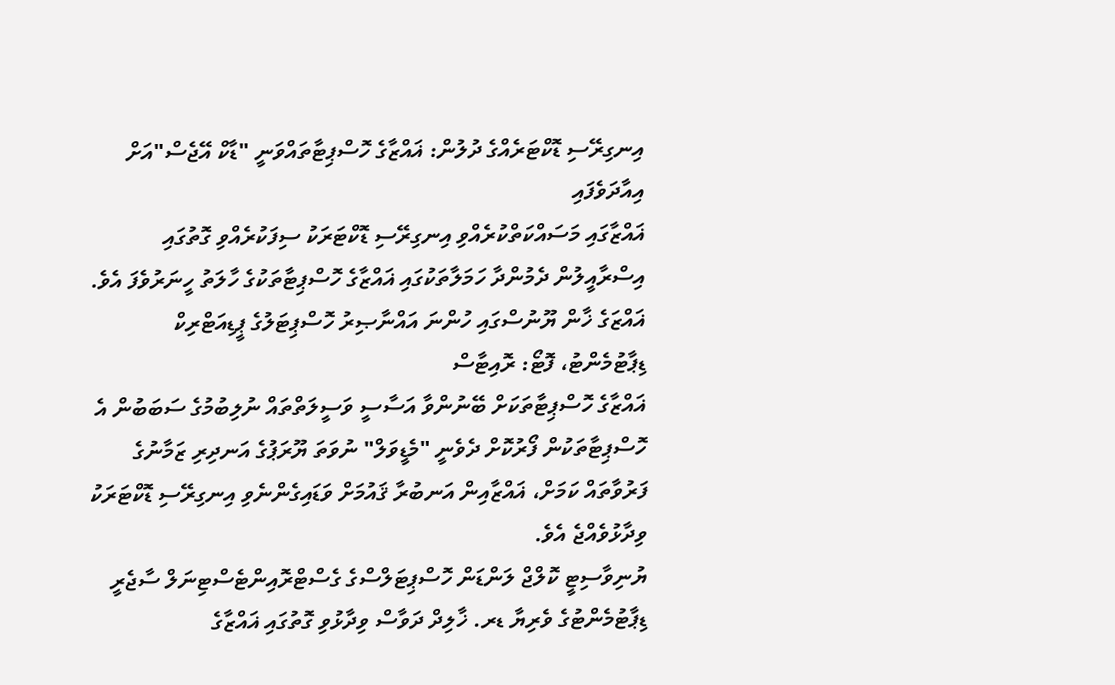އިނގިރޭސި ޑޮކްޓަރެއްގެ ދުލުން: ޣައްޒާގެ ހޮސްޕިޓާތައްވަނީ "ޑާކް އޭޖެސް"އަށް އިއާދަވެފައި
ޣައްޒާގައި މަސައްކަތްކުރެއްވި އިނގިރޭސި ޑޮކްޓަރަކު ސިފަކުރެއްވި ގޮތުގައި އިސްރާއީލުން ދެމުންދާ ހަމަލާތަކުގައި ޣައްޒާގެ ހޮސްޕިޓާތަކުގެ ހާލަތު ހީނަރުވެފަ އެވެ.
ޣައްޒަގެ ޚާން ޔޫނުސްގައި ހުންނަ އައްނާޞިރު ހޮސްޕިޓަލުގެ ޕީޑިއަޓްރިކް ޑިޕާޓުމެންޓު، ފޮޓޯ: ރޮއިޓާސް
ޣައްޒާގެ ހޮސްޕިޓާތަކަށް ބޭނުންވާ އަސާސީ ވަސީލަތްތައް ނުލިބުމުގެ ސަބަބުން އެ ހޮސްޕިޓާތަކުން ފޯރުކޮށް ދެވެނީ "މެޑީވަލް" ނުވަތަ ޔޫރަޕުގެ އަނދިރި ޒަމާނުގެ ފަރުވާތައް ކަމަށް، ޣައްޒާއިން އަނބުރާ ޤައުމަށް ވަޑައިގެންނެވި އިނގިރޭސި ޑޮކްޓަރަކު ވިދާޅުވެއްޖެ އެވެ.
ޔުނިވާސިޓީ ކޮލްޖް ލަންޑަން ހޮސްޕިޓަލްސްގެ ގެސްޓްރޮއިންޓެސްޓިނަލް ސާޖެރީ ޑިޕާޓުމެންޓުގެ ވެރިޔާ ޑރ. ޚާލިދް ދަވާސް ވިދާޅުވި ގޮތުގައި ޣައްޒާގެ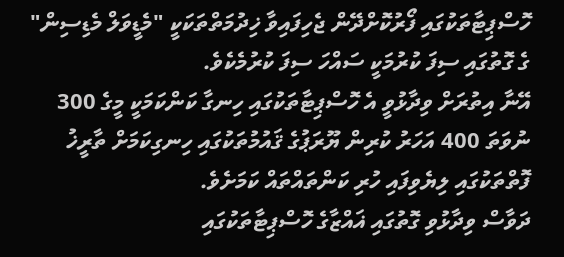ހޮސްޕިޓާތަކުގައި ފޯރުކޮށްދޭން ޖެހިފައިވާ ޚިދުމަތްތަކަކީ "މެޑީވަލް މެޑިސިން" ގެ ގޮތުގައި ސިފަ ކުރުމަކީ ސައްހަ ސިފަ ކުރުމެކެވެ.
އޭނާ އިތުރަށް ވިދާޅުވީ އެ ހޮސްޕިޓާތަކުގައި ހިނގާ ކަންކަމަކީ މީގެ 300 ނުވަތަ 400 އަހަރު ކުރިން ޔޫރަޕުގެ ޤައުމުތަކުގައި ހިނގިކަމަށް ތާރީޚު ފޮތްތަކުގައި ލިޔެވިފައި ހުރި ކަންތައްތައް ކަމަށެވެ.
ދަވާސް ވިދާޅުވި ގޮތުގައި ޣައްޒާގެ ހޮސްޕިޓާތަކުގައި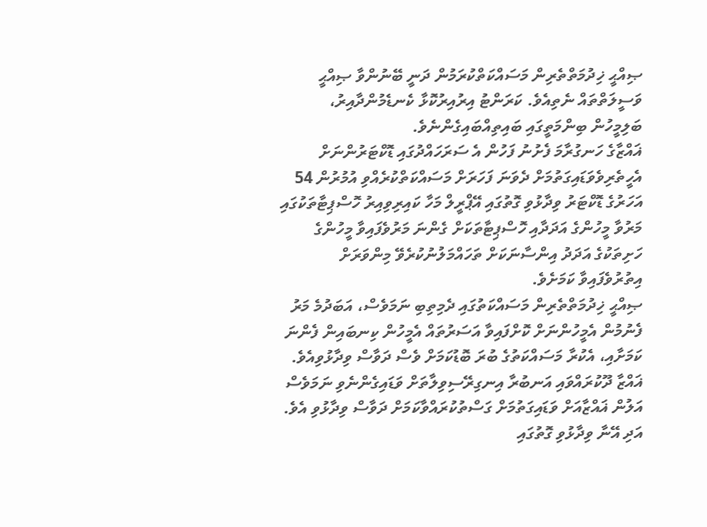ޞިއްޙީ ޚިދުމަތްތެރިން މަސައްކަތްކުރަމުން ދަނީ ބޭނުންވާ ޞިއްޙީ ވަސީލަތްތައް ނެތިއެވެ. ކަރަންޓު އިރުއިރުކޮޅާ ކެނޑެމުންދާއިރު، ބަލިމީހުން ބިންމަތީގައި ބައިތިއްބައިގެންނެވެ.
ޣައްޒާގެ ހަނގުރާމަ ފެށުނު ފަހުން އެ ސަރަހައްދުގައި ޑޮކްޓަރުންނަށް އެހީތެރިވެވަޑައިގަތުމަށް ދެވަނަ ފަހަރަށް މަސައްކަތްކުރެއްވި އުމުރުން 54 އަހަރުގެ ޑޮކްޓަރު ވިދާޅުވި ގޮތުގައި އޭޕްރީލް މަހާ ކައިރިވިއިރު ހޮސްޕިޓާތަކުގައި މަރުވާ މީހުންގެ އަދަދާއި ހޮސްޕިޓާތަކަށް ގެންނަ މަރުވެފައިވާ މީހުންގެ ހަށިތަކުގެ އަދަދު އިންސާނަކަށް ތަހައްމަލުނުކުރެވޭ މިންވަރަށް އިތުރުވެފައިވާ ކަމަށެވެ.
ޞިއްޙީ ޚިދުމަތްތެރިން މަސައްކަތުގައި ދެމިތިބި ނަމަވެސް، އަބަދުމެ މަރު ފެނުމުން އެމީހުންނަށް ކޮށްފައިވާ އަސަރުތައް އެމީހުން ކިނބައިން ފެންނަ ކަމަށާއި، އެކުރާ މަސައްކަތުގެ ބުރަ ބޮޑުކަމަށް ވެސް ދަވާސް ވިދާޅުވިއެވެ.
ޣައްޒާ ދޫކުރައްވައި އަނބުރާ އިނގިރޭސިވިލާތަށް ވަޑައިގެންނެވި ނަމަވެސް އަލުން ޣައްޒާއަށް ވަޑައިގަތުމަށް ގަސްތުކުރައްވާކަމަށް ދަވާސް ވިދާޅުވި އެވެ. އަދި އޭނާ ވިދާޅުވި ގޮތުގައި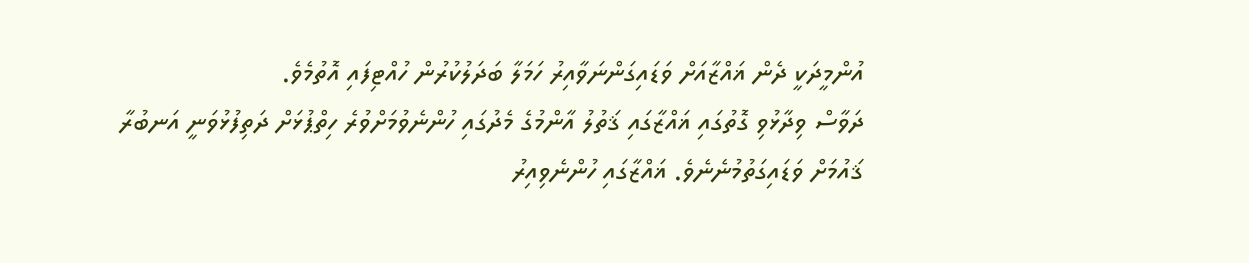އުންމީދަކީ ދެން ޣައްޒާއަށް ވަޑައިގަންނަވާއިރު ހަމަލާ ބަދަލުކުރުން ހުއްޓިފައި އޮތުމެވެ.
ދަވާސް ވިދާޅުވި ގޮތުގައި ޣައްޒާގައި ޤަތުލު އާންމުގެ މެދުގައި ހުންނެވުމަށްވުރެ ހިތްޕުޅަށް ދަތިފުޅުވަނީ އަނބުރާ ޤައުމަށް ވަޑައިގަތުމުނެނެވެ. ޣައްޒާގައި ހުންނެވިއިރު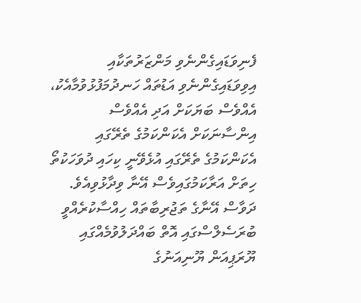ފެނިވަޑައިގެންނެވި މަންޒަރުތަކާއި އިވިވަޑައިގެންނެވި އަޑުތައް ހަނދުމަފުޅުވުމާއެކު، އެއްވެސް ބަޔަކަށް އަދި އެއްވެސް އިންސާނަކަށް އެކަންކަމުގެ ތެރޭގައި އެކަންކަމުގެ ތެރޭގައި އުޅެވޭނީ ކިހައި ދުވަހަކުތޯ ހިތަށް އަރާކަމުގައިވެސް އޭނާ ވިދާޅުވިއެވެ.
ދަވާސް އޭނާގެ ތަޖުރިބާތައް ހިއްސާކުރެއްވީ ބުރަސެލްސްގައި އޮތް ބައްދަލުވުމެއްގައި ޔޫރަޕިއަން ޔޫނިއަނުގެ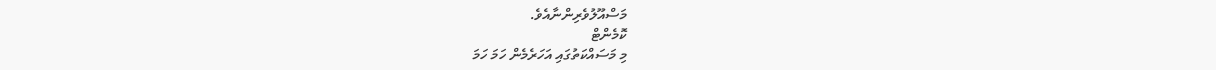މަސްއޫލުވެރިންނާއެވެ.
ކޮމެންޓް
މި މަސައްކަތުގައި އަހަރެމެން ހަމަ ހަމަ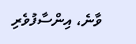ވާނެ، އިންސާފުވެރި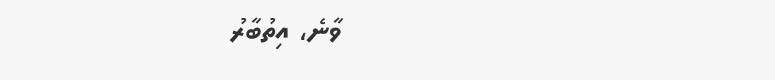ވާނެ، އިތުބާރު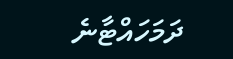ދަމަހައްޓާނެ